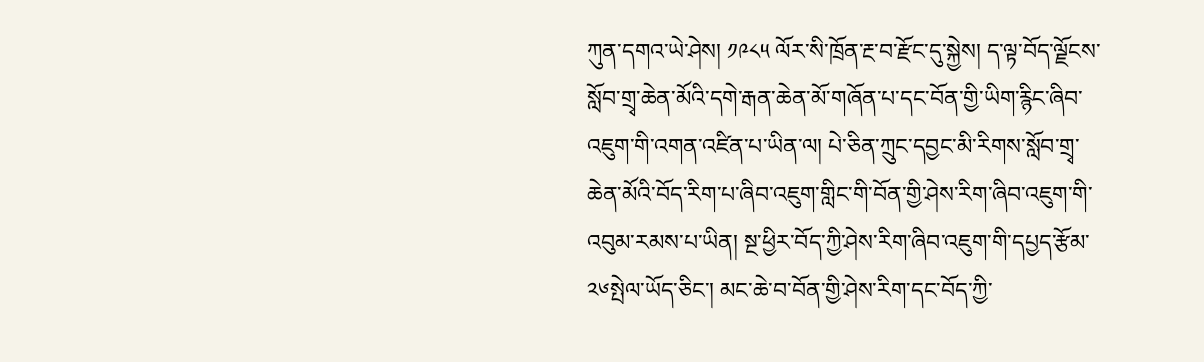ཀུན་དགའ་ཡེ་ཤེས། ༡༩༨༥ ལོར་སི་ཁྲོན་རྔ་བ་རྫོང་དུ་སྐྱེས། ད་ལྟ་བོད་ལྗོངས་སློབ་གྲྭ་ཆེན་མོའི་དགེ་རྒན་ཆེན་མོ་གཞོན་པ་དང་བོན་གྱི་ཡིག་རྙིང་ཞིབ་འཇུག་གི་འགན་འཛིན་པ་ཡིན་ལ། པེ་ཅིན་ཀྲུང་དབྱང་མི་རིགས་སློབ་གྲྭ་ཆེན་མོའི་བོད་རིག་པ་ཞིབ་འཇུག་གླིང་གི་བོན་གྱི་ཤེས་རིག་ཞིབ་འཇུག་གི་འབུམ་རམས་པ་ཡིན། སྔ་ཕྱིར་བོད་ཀྱི་ཤེས་རིག་ཞིབ་འཇུག་གི་དཔྱད་རྩོམ་༢༦སྤེལ་ཡོད་ཅིང་། མང་ཆེ་བ་བོན་གྱི་ཤེས་རིག་དང་བོད་ཀྱི་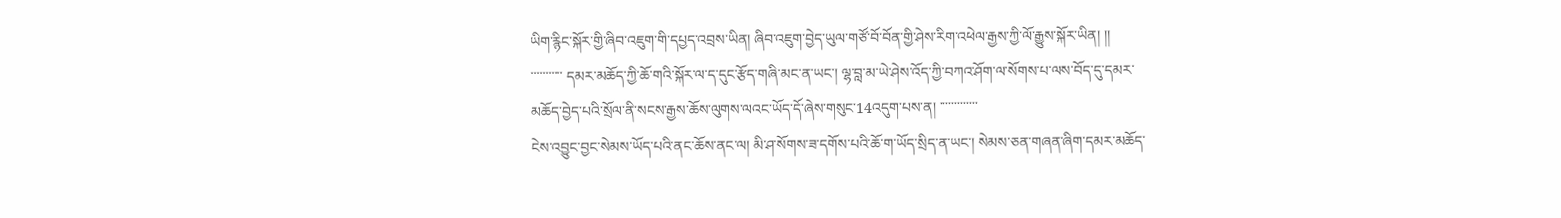ཡིག་རྙིང་སྐོར་གྱི་ཞིབ་འཇུག་གི་དཔྱད་འབྲས་ཡིན། ཞིབ་འཇུག་བྱེད་ཡུལ་གཙོ་བོ་བོན་གྱི་ཤེས་རིག་འཕེལ་རྒྱས་ཀྱི་ལོ་རྒྱུས་སྐོར་ཡིན། །།
་་་་་་་་་་་ དམར་མཆོད་ཀྱི་ཆོ་གའི་སྐོར་ལ་ད་དུང་རྩོད་གཞི་མང་ན་ཡང་། ལྷ་བླ་མ་ཡེ་ཤེས་འོད་ཀྱི་བཀའ་ཤོག་ལ་སོགས་པ་ལས་བོད་དུ་དམར་མཆོད་བྱེད་པའི་སྲོལ་ནི་སངས་རྒྱས་ཆོས་ལུགས་ལའང་ཡོད་དོ་ཞེས་གསུང་14འདུག་པས་ན། ་་་་་་་་་་་་་
ངེས་འབྱུང་བྱང་སེམས་ཡོད་པའི་ནང་ཆོས་ནང་ལ། མི་ཤ་སོགས་ཟ་དགོས་པའི་ཆོ་ག་ཡོད་སྲིད་ན་ཡང་། སེམས་ཅན་གཞན་ཞིག་དམར་མཆོད་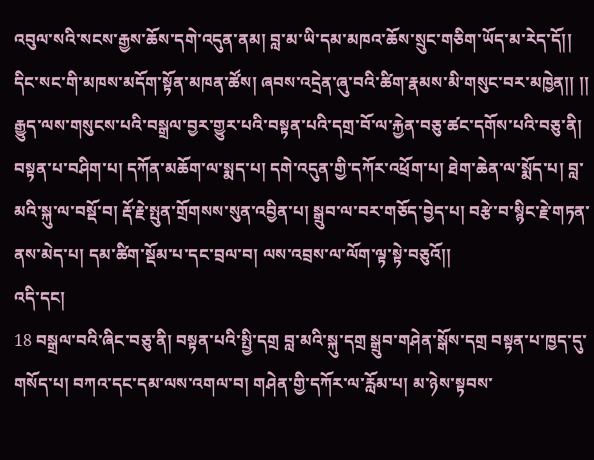འབུལ་སའི་སངས་རྒྱས་ཆོས་དགེ་འདུན་ནམ། བླ་མ་ཡི་དམ་མཁའ་ཆོས་སྲུང་གཅིག་ཡོད་མ་རེད་དོ།། དིང་སང་གི་མཁས་མདོག་སྟོན་མཁན་ཚོས། ཞབས་འདྲེན་ཞུ་བའི་ཚིག་རྣམས་མི་གསུང་བར་མཁྱེན།། །།
རྒྱུད་ལས་གསུངས་པའི་བསྒྲལ་བྱར་གྱུར་པའི་བསྟན་པའི་དགྲ་བོ་ལ་རྐྱེན་བཅུ་ཚང་དགོས་པའི་བཅུ་ནི། བསྟན་པ་བཤིག་པ། དཀོན་མཆོག་ལ་སྨད་པ། དགེ་འདུན་གྱི་དཀོར་འཕྲོག་པ། ཐེག་ཆེན་ལ་སྨོད་པ། བླ་མའི་སྐུ་ལ་བསྡོ་བ། རྡོ་རྗེ་སྤུན་གྲོགསས་སུན་འབྱིན་པ། སྒྲུབ་ལ་བར་གཅོད་བྱེད་པ། བརྩེ་བ་སྙིང་རྗེ་གཏན་ནས་མེད་པ། དམ་ཚིག་སྡོམ་པ་དང་བྲལ་བ། ལས་འབྲས་ལ་ལོག་ལྟ་སྟེ་བཅུའོ།།
འདི་དང།
18 བསྒྲལ་བའི་ཞིང་བཅུ་ནི། བསྟན་པའི་སྤྱི་དགྲ བླ་མའི་སྐུ་དགྲ སྒྲུབ་གཤེན་སྒོས་དགྲ བསྟན་པ་ཁྱད་དུ་གསོད་པ། བཀའ་དང་དམ་ལས་འགལ་བ། གཤེན་གྱི་དཀོར་ལ་རློམ་པ། མ་ཉེས་སྟབས་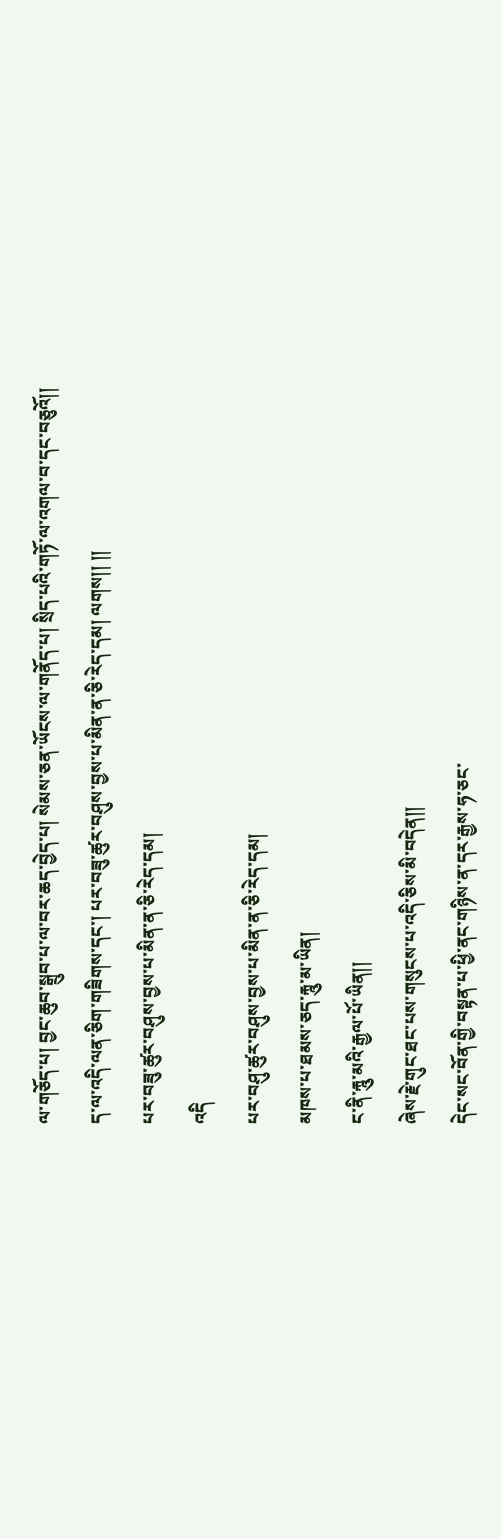ལ་གཅོད་པ། བྱང་ཆུབ་སྒྲུབ་པ་ལ་བར་ཆད་བྱེད་པ། སེམས་ཅན་ཡོངས་ལ་གནོད་པ། སྲིད་པའི་གཏོ་ལ་འགལ་བ་དང་བཅུའོ།།
ད་ལ་འདི་ལན་ཅིག་གཟིགས་དང་། པར་བཟུ་ཚུར་བཤུས་བྱས་པ་མིན་ན་ཅི་རེད་དམ། ལགས།། །།
པར་བཟུ་ཚུར་བཤུས་བྱས་པ་མིན་ན་ཅི་རེད་དམ།
འདི
པར་བཤུ་ཚུར་བཤུས་བྱས་པ་མིན་ན་ཅི་རེད་དམ།
མཁས་པ་ཐམས་ཅད་རྐཱུ་མ་ཡིན།
ང་ནི་རྐཱུ་མའི་རྒྱལ་པོ་ཡིན།།
ཞེས་རྗེ་གུང་ཐང་པས་གསུངས་པ་འདི་ཅིས་མི་བདེན།།
དེང་སང་བོན་གྱི་བསྟན་པ་ཕྱི་ནང་གཉིས་ན་དར་རྒྱས་ཧ་ཅང་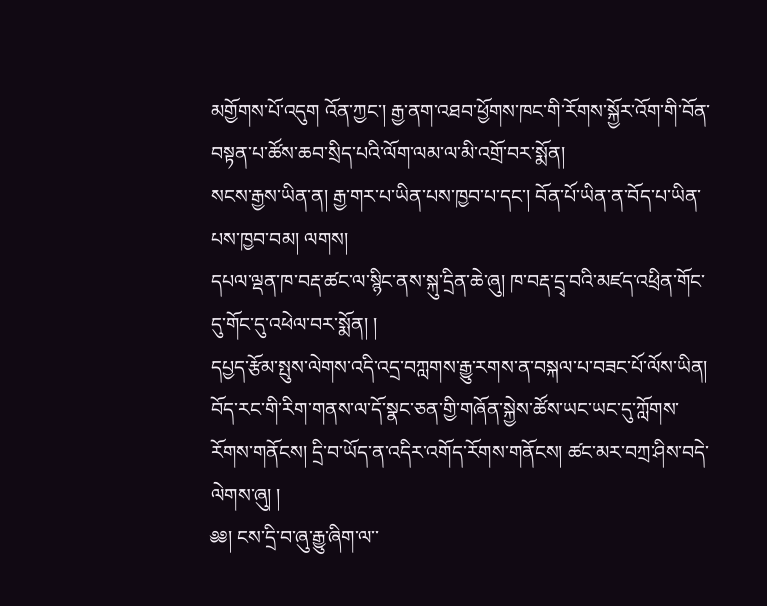མགྱོགས་པོ་འདུག འོན་ཀྱང་། རྒྱ་ནག་འཐབ་ཕྱོགས་ཁང་གི་རོགས་སྐྱོར་འོག་གི་བོན་བསྟན་པ་ཚོས་ཆབ་སྲིད་པའི་ལོག་ལམ་ལ་མི་འགྲོ་བར་སྨོན།
སངས་རྒྱས་ཡིན་ན། རྒྱ་གར་པ་ཡིན་པས་ཁྱབ་པ་དང་། བོན་པོ་ཡིན་ན་བོད་པ་ཡིན་པས་ཁྱབ་བམ། ལགས།
དཔལ་ལྡན་ཁ་བརྡ་ཚང་ལ་སྙིང་ནས་སྐུ་དྲིན་ཆེ་ཞུ། ཁ་བརྡ་དྲྭ་བའི་མཛད་འཕྲིན་གོང་དུ་གོང་དུ་འཕེལ་བར་སྨོན། །
དཔྱད་རྩོམ་སྤུས་ལེགས་འདི་འདྲ་བཀླགས་རྒྱུ་རགས་ན་བསྐལ་པ་བཟང་པོ་ལོས་ཡིན། བོད་རང་གི་རིག་གནས་ལ་དོ་སྣང་ཅན་གྱི་གཞོན་སྐྱེས་ཚོས་ཡང་ཡང་དུ་ཀློགས་རོགས་གནོངས། དྲི་བ་ཡོད་ན་འདིར་འགོད་རོགས་གནོངས། ཚང་མར་བཀྲ་ཤིས་བདེ་ལེགས་ཞུ། །
༅༅། ངས་དྲི་བ་ཞུ་རྒྱུ་ཞིག་ལ་་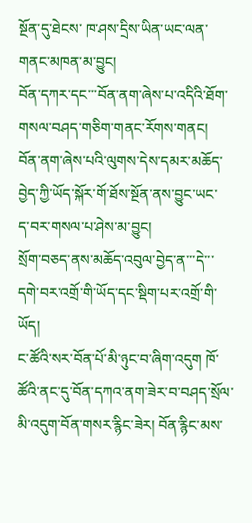སྔོན་དུ་ཐེངས་ ཁ་ཤས་དྲིས་ཡིན་ཡང་ལན་གནང་མཁན་མ་བྱུང།
བོན་དཀར་དང་་་བོན་ནག་ཞེས་པ་འདིའི་ཐོག་གསལ་བཤད་གཅིག་གནང་རོགས་གནང།
བོན་ནག་ཞེས་པའི་ལུགས་དེས་དམར་མཆོད་བྱེད་ཀྱི་ཡོད་སྐོར་གོ་ཐོས་སྔོན་ནས་བྱུང་ཡང་
ད་བར་གསལ་པ་ཤེས་མ་བྱུང།
སྲོག་བཅད་ནས་མཆོད་འབུལ་བྱེད་ན་་་དེ་་་དགེ་བར་འགྲོ་གི་ཡོད་དང་སྡིག་པར་འགྲོ་གི་ཡོད།
ང་ཚོའི་སར་བོན་པོ་མི་ཉུང་བ་ཞིག་འདུག ཁོ་ཚོའི་ནང་དུ་བོན་དཀའ་ནག་ཟེར་བ་བཤད་སྲོལ་མི་འདུག་བོན་གསར་རྙིང་ཟེར། བོན་རྙིང་མས་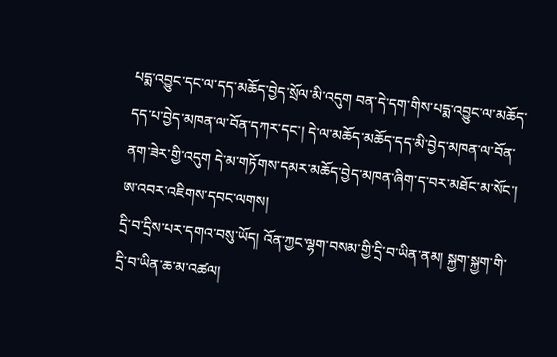པདྨ་འབྱུང་དང་ལ་དད་མཆོད་བྱེད་སྲོལ་མི་འདུག བན་དེ་དག་གིས་པདྨ་འབྱུང་ལ་མཆོད་དད་པ་བྱེད་མཁན་ལ་བོན་དཀར་དང་། དེ་ལ་མཆོད་མཆོད་དད་མི་བྱེད་མཁན་ལ་བོན་ནག་ཟེར་གྱི་འདུག དེ་མ་གཏོགས་དམར་མཆོད་བྱེད་མཁན་ཞིག་ད་བར་མཐོང་མ་སོང་།
ཨ་འབར་འཇིགས་དབང་ལགས།
དྲི་བ་དྲིས་པར་དགའ་བསུ་ཡོད། འོན་ཀྱང་ལྷག་བསམ་གྱི་དྲི་བ་ཡིན་ནམ། སྐྱག་སྐྱག་གི་དྲི་བ་ཡིན་ཆ་མ་འཚལ།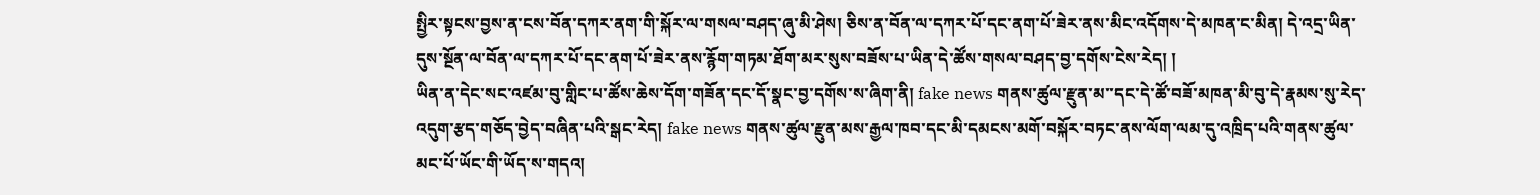སྤྱིར་སྟངས་བྱས་ན་ངས་བོན་དཀར་ནག་གི་སྐོར་ལ་གསལ་བཤད་ཞུ་མི་ཤེས། ཅིས་ན་བོན་ལ་དཀར་པོ་དང་ནག་པོ་ཟེར་ནས་མིང་འདོགས་དེ་མཁན་ང་མིན། དེ་འདྲ་ཡིན་དུས་སྔོན་ལ་བོན་ལ་དཀར་པོ་དང་ནག་པོ་ཟེར་ནས་རྙོག་གཏམ་ཐོག་མར་སུས་བཟོས་པ་ཡིན་དེ་ཚོས་གསལ་བཤད་བྱ་དགོས་ངེས་རེད། །
ཡིན་ན་དེང་སང་འཛམ་བུ་གླིང་པ་ཚོས་ཆེས་དོག་གཟོན་དང་དོ་སྣང་བྱ་དགོས་ས་ཞིག་ནི། fake news གནས་ཚུལ་རྫུན་མ་་དང་དེ་ཚོ་བཟོ་མཁན་མི་བུ་དེ་རྣམས་སུ་རེད་འདུག་རྩད་གཅོད་བྱེད་བཞིན་པའི་སྒང་རེད། fake news གནས་ཚུལ་རྫུན་མས་རྒྱལ་ཁབ་དང་མི་དམངས་མགོ་བསྐོར་བཏང་ནས་ལོག་ལམ་དུ་འཁྲིད་པའི་གནས་ཚུལ་མང་པོ་ཡོང་གི་ཡོད་ས་གདའ།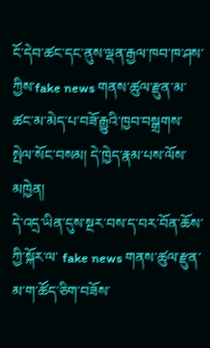ངོ་དེབ་ཚང་དང་ནུས་ལྡན་རྒྱལ་ཁབ་ཁ་ཤས་ཀྱིས་fake news གནས་ཚུལ་རྫུན་མ་ཚང་མ་མེད་པ་བཟོ་རྒྱུའི་ཁྱབ་བསྒྲགས་སྤེལ་སོང་བསམ། དེ་ཁྱེད་རྣམ་པས་ལོས་མཁྱེན།
དེ་འདྲ་ཡིན་དུས་སྔར་བས་ད་བར་བོན་ཆོས་ཀྱི་སྐོར་ལ་ fake news གནས་ཚུལ་རྫུན་མ་ག་ཚོད་ཅིག་བཟོས་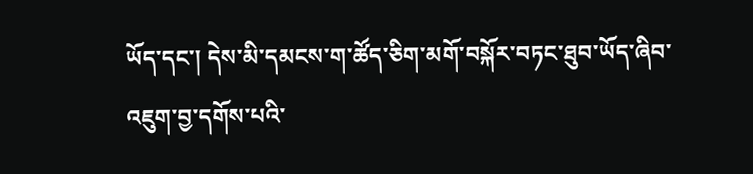ཡོད་དང་། དེས་མི་དམངས་ག་ཚོད་ཅིག་མགོ་བསྐོར་བཏང་ཐུབ་ཡོད་ཞིབ་འཇུག་བྱ་དགོས་པའི་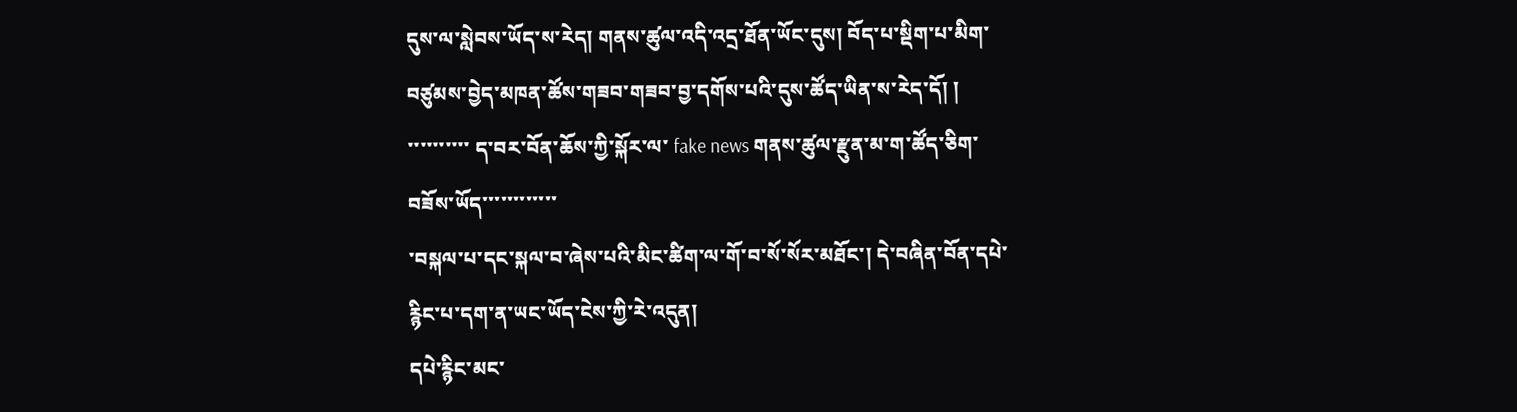དུས་ལ་སླེབས་ཡོད་ས་རེད། གནས་ཚུལ་འདི་འདྲ་ཐོན་ཡོང་དུས། བོད་པ་སྡིག་པ་མིག་བཙུམས་བྱེད་མཁན་ཚོས་གཟབ་གཟབ་བྱ་དགོས་པའི་དུས་ཚོད་ཡིན་ས་རེད་དོ། །
་་་་་་་་་་ ད་བར་བོན་ཆོས་ཀྱི་སྐོར་ལ་ fake news གནས་ཚུལ་རྫུན་མ་ག་ཚོད་ཅིག་བཟོས་ཡོད་་་་་་་་་་་་
་བསྐལ་པ་དང་སྐལ་བ་ཞེས་པའི་མིང་ཚིག་ལ་གོ་བ་སོ་སོར་མཐོང་། དེ་བཞིན་བོན་དཔེ་རྙིང་པ་དག་ན་ཡང་ཡོད་ངེས་ཀྱི་རེ་འདུན།
དཔེ་རྙིང་མང་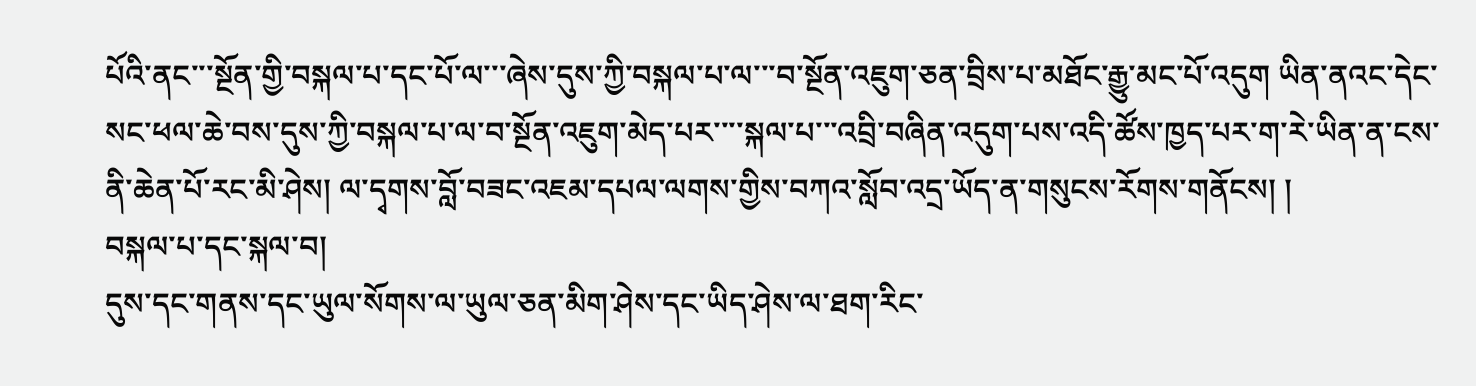པོའི་ནང་་་སྔོན་གྱི་བསྐལ་པ་དང་པོ་ལ་་་ཞེས་དུས་ཀྱི་བསྐལ་པ་ལ་་་བ་སྔོན་འཇུག་ཅན་བྲིས་པ་མཐོང་རྒྱུ་མང་པོ་འདུག ཡིན་ནའང་དེང་སང་ཕལ་ཆེ་བས་དུས་ཀྱི་བསྐལ་པ་ལ་བ་སྔོན་འཇུག་མེད་པར་་་་སྐལ་པ་་་འབྲི་བཞིན་འདུག་པས་འདི་ཚོས་ཁྱད་པར་ག་རེ་ཡིན་ན་ངས་ནི་ཆེན་པོ་རང་མི་ཤེས། ལ་དྭགས་བློ་བཟང་འཇམ་དཔལ་ལགས་གྱིས་བཀའ་སློབ་འདྲ་ཡོད་ན་གསུངས་རོགས་གནོངས། །
བསྐལ་པ་དང་སྐལ་བ།
དུས་དང་གནས་དང་ཡུལ་སོགས་ལ་ཡུལ་ཅན་མིག་ཤེས་དང་ཡིད་ཤེས་ལ་ཐག་རིང་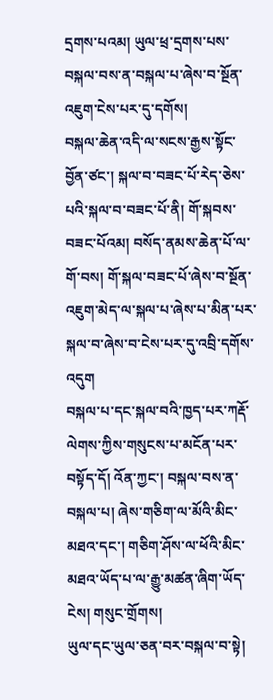དྲགས་པའམ། ཡུལ་ཕྲ་དྲགས་པས་བསྐལ་བས་ན་བསྐལ་པ་ཞེས་བ་སྔོན་འཇུག་ངེས་པར་དུ་དགོས།
བསྐལ་ཆེན་འདི་ལ་སངས་རྒྱས་སྟོང་བྱོན་ཙང་། སྐལ་བ་བཟང་པོ་རེད་ཅེས་པའི་སྐལ་བ་བཟང་པོ་ནི། གོ་སྐབས་བཟང་པོའམ། བསོད་ནམས་ཆེན་པོ་ལ་གོ་བས། གོ་སྐལ་བཟང་པོ་ཞེས་བ་སྔོན་འཇུག་མེད་ལ་སྐལ་པ་ཞེས་པ་མིན་པར་སྐལ་བ་ཞེས་བ་ངེས་པར་དུ་འབྲི་དགོས་འདུག
བསྐལ་པ་དང་སྐལ་བའི་ཁྱད་པར་ཀརྡོ་ལེགས་ཀྱིས་གསུངས་པ་མངོན་པར་བསྟོད་དོ། འོན་ཀྱང་། བསྐལ་བས་ན་བསྐལ་པ། ཞེས་གཅིག་ལ་མོའི་མིང་མཐའ་དང་། གཅིག་ཤོས་ལ་ཕོའི་མིང་མཐའ་ཡོད་པ་ལ་རྒྱུ་མཚན་ཞིག་ཡོད་ངེས། གསུང་གྲོགས།
ཡུལ་དང་ཡུལ་ཅན་བར་བསྐལ་བ་སྟེ།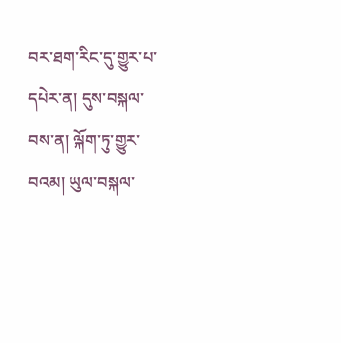བར་ཐག་རིང་དུ་གྱུར་པ་དཔེར་ན། དུས་བསྐལ་བས་ན། ལྐོག་ཏུ་གྱུར་བའམ། ཡུལ་བསྐལ་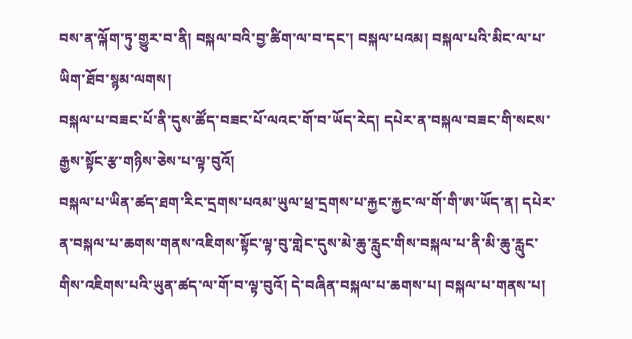བས་ན་ལྐོག་ཏུ་གྱུར་བ་ནི། བསྐལ་བའི་བྱ་ཚིག་ལ་བ་དང་། བསྐལ་པའམ། བསྐལ་པའི་མིང་ལ་པ་ཡིག་ཐོབ་སྙམ་ལགས།
བསྐལ་པ་བཟང་པོ་ནི་དུས་ཚོད་བཟང་པོ་ལའང་གོ་བ་ཡོད་རེད། དཔེར་ན་བསྐལ་བཟང་གི་སངས་རྒྱས་སྟོང་རྩ་གཉིས་ཅེས་པ་ལྟ་བུའོ།
བསྐལ་པ་ཡིན་ཚད་ཐག་རིང་དྲགས་པའམ་ཡུལ་ཕྲ་དྲགས་པ་རྐྱང་རྐྱང་ལ་གོ་གི་ཨ་ཡོད་ན། དཔེར་ན་བསྐལ་པ་ཆགས་གནས་འཇིགས་སྟོང་ལྟ་བུ་གླེང་དུས་མེ་ཆུ་རླུང་གིས་བསྐལ་པ་ནི་མི་ཆུ་རླུང་གིས་འཇིགས་པའི་ཡུན་ཚད་ལ་གོ་བ་ལྟ་བུའོ། དེ་བཞིན་བསྐལ་པ་ཆགས་པ། བསྐལ་པ་གནས་པ།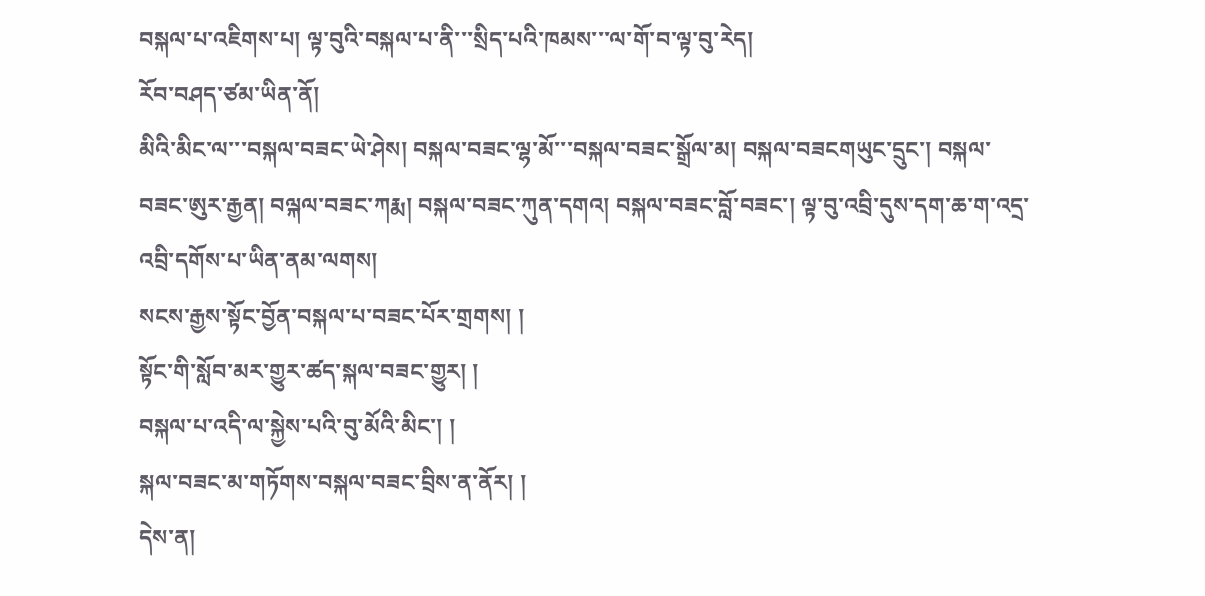བསྐལ་པ་འཇིགས་པ། ལྟ་བུའི་བསྐལ་པ་ནི་་་སྲིད་པའི་ཁམས་་་ལ་གོ་བ་ལྟ་བུ་རེད།
རོབ་བཤད་ཙམ་ཡིན་ནོ།
མིའི་མིང་ལ་་་བསྐལ་བཟང་ཡེ་ཤེས། བསྐལ་བཟང་ལྷ་མོ་་་བསྐལ་བཟང་སྒྲོལ་མ། བསྐལ་བཟངགཡུང་དྲུང་། བསྐལ་བཟང་ཨུར་རྒྱན། བལྐལ་བཟང་ཀརྨ། བསྐལ་བཟང་ཀུན་དགའ། བསྐལ་བཟང་བློ་བཟང་། ལྟ་བུ་འབྲི་དུས་དག་ཆ་ག་འདྲ་འབྲི་དགོས་པ་ཡིན་ནམ་ལགས།
སངས་རྒྱས་སྟོང་བྱོན་བསྐལ་པ་བཟང་པོར་གྲགས། །
སྟོང་གི་སློབ་མར་གྱུར་ཚད་སྐལ་བཟང་གྱུར། །
བསྐལ་པ་འདི་ལ་སྐྱེས་པའི་བུ་མོའི་མིང་། །
སྐལ་བཟང་མ་གཏོགས་བསྐལ་བཟང་བྲིས་ན་ནོར། །
དེས་ན།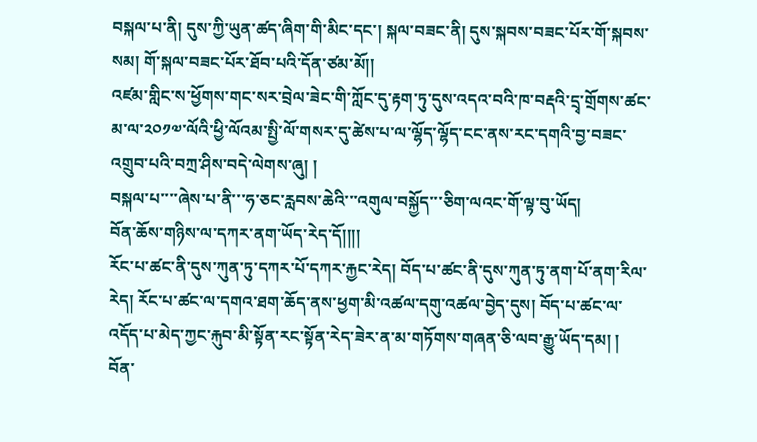བསྐལ་པ་ནི། དུས་ཀྱི་ཡུན་ཚད་ཞིག་གི་མིང་དང་། སྐལ་བཟང་ནི། དུས་སྐབས་བཟང་པོར་གོ་སྐབས་སམ། གོ་སྐལ་བཟང་པོར་ཐོབ་པའི་དོན་ཙམ་མོ།།
འཛམ་གླིང་ས་ཕྱོགས་གང་སར་བྲེལ་ཟེང་གི་ཀློང་དུ་རྟག་ཏུ་དུས་འདའ་བའི་ཁ་བརྡའི་དྲྭ་གྲོགས་ཚང་མ་ལ་༢༠༡༧་ལོའི་ཕྱི་ལོའམ་སྤྱི་ལོ་གསར་དུ་ཚེས་པ་ལ་ལྷོད་ལྷོད་ངང་ནས་རང་དགའི་བྱ་བཟང་འགྲུབ་པའི་བཀྲ་ཤིས་བདེ་ལེགས་ཞུ། །
བསྐལ་པ་་་་ཞེས་པ་ནི་་་ཧ་ཅང་རླབས་ཆེའི་་་འགུལ་བསྐྱོད་་་ཅིག་ལའང་གོ་ལྟ་བུ་ཡོད།
བོན་ཆོས་གཉིས་ལ་དཀར་ནག་ཡོད་རེད་དོ།།།།
རོང་པ་ཚང་ནི་དུས་ཀུན་ཏུ་དཀར་པོ་དཀར་རྐྱང་རེད། བོད་པ་ཚང་ནི་དུས་ཀུན་ཏུ་ནག་པོ་ནག་རིལ་རེད། རོང་པ་ཚང་ལ་དགའ་ཐག་ཆོད་ནས་ཕྱག་མི་འཚལ་དགུ་འཚལ་བྱེད་དུས། བོད་པ་ཚང་ལ་འདོད་པ་མེད་ཀྱང་རྐུབ་མི་སྟོན་རང་སྟོན་རེད་ཟེར་ན་མ་གཏོགས་གཞན་ཅི་ལབ་རྒྱུ་ཡོད་དམ། །
བོན་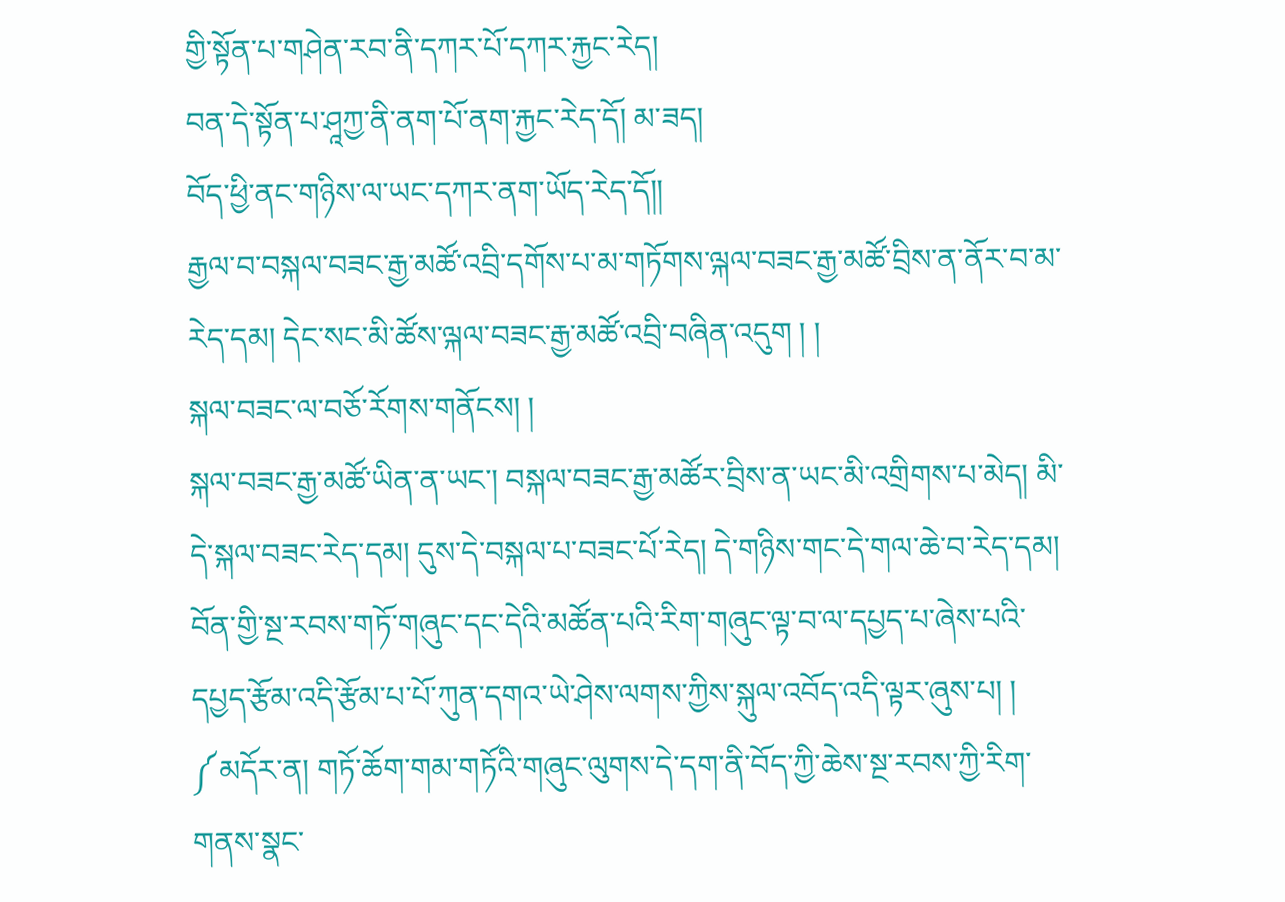གྱི་སྟོན་པ་གཤེན་རབ་ནི་དཀར་པོ་དཀར་རྐྱང་རེད།
བན་དེ་སྟོན་པ་ཤཱཀྱ་ནི་ནག་པོ་ནག་རྐྱང་རེད་དོ། མ་ཟད།
བོད་ཕྱི་ནང་གཉིས་ལ་ཡང་དཀར་ནག་ཡོད་རེད་དོ།།
རྒྱལ་བ་བསྐལ་བཟང་རྒྱ་མཚོ་འབྲི་དགོས་པ་མ་གཏོགས་ལྐལ་བཟང་རྒྱ་མཚོ་བྲིས་ན་ནོར་བ་མ་རེད་དམ། དེང་སང་མི་ཚོས་ལྐལ་བཟང་རྒྱ་མཚོ་འབྲི་བཞིན་འདུག ། །
སྐལ་བཟང་ལ་བཅོ་རོགས་གནོངས། །
སྐལ་བཟང་རྒྱ་མཚོ་ཡིན་ན་ཡང་། བསྐལ་བཟང་རྒྱ་མཚོར་བྲིས་ན་ཡང་མི་འགྲིགས་པ་མེད། མི་དེ་སྐལ་བཟང་རེད་དམ། དུས་དེ་བསྐལ་པ་བཟང་པོ་རེད། དེ་གཉིས་གང་དེ་གལ་ཆེ་བ་རེད་དམ།
བོན་གྱི་སྔ་རབས་གཏོ་གཞུང་དང་དེའི་མཚོན་པའི་རིག་གཞུང་ལྟ་བ་ལ་དཔྱད་པ་ཞེས་པའི་དཔྱད་རྩོམ་འདི་རྩོམ་པ་པོ་ཀུན་དགའ་ཡེ་ཤེས་ལགས་ཀྱིས་སྐུལ་འབོད་འདི་ལྟར་ཞུས་པ། །
༼མདོར་ན། གཏོ་ཆོག་གམ་གཏོའི་གཞུང་ལུགས་དེ་དག་ནི་བོད་ཀྱི་ཆེས་སྔ་རབས་ཀྱི་རིག་གནས་སྣང་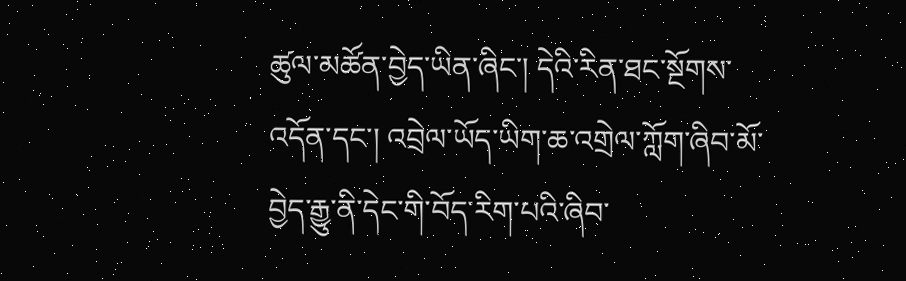ཚུལ་མཚོན་བྱེད་ཡིན་ཞིང་། དེའི་རིན་ཐང་སྔོགས་འདོན་དང་། འབྲེལ་ཡོད་ཡིག་ཆ་འགྲེལ་ཀློག་ཞིབ་མོ་བྱེད་རྒྱུ་ནི་དེང་གི་བོད་རིག་པའི་ཞིབ་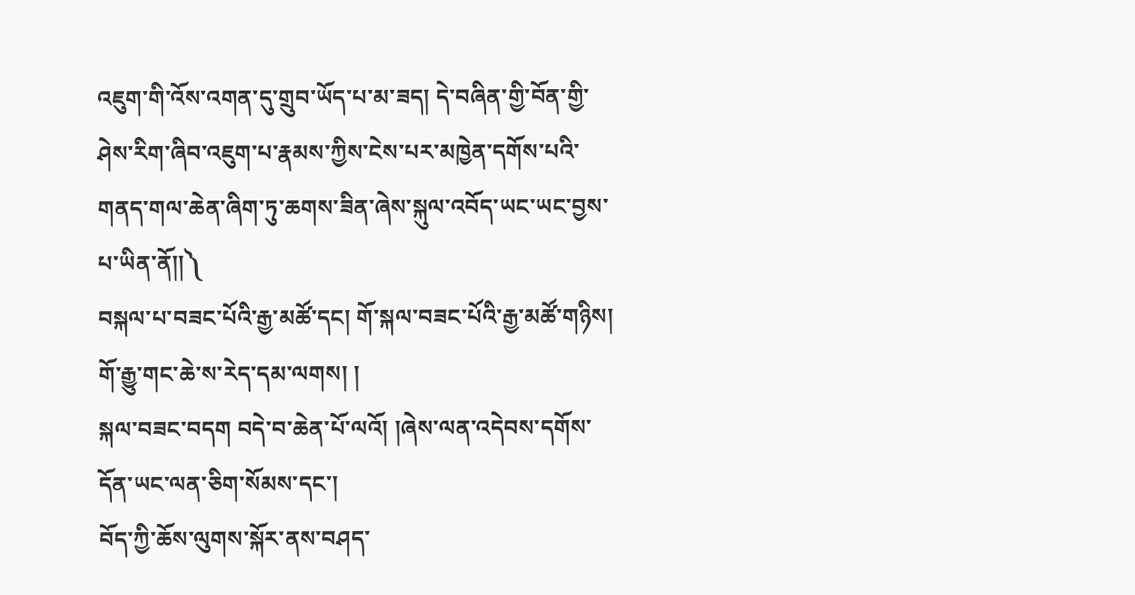འཇུག་གི་འོས་འགན་དུ་གྲུབ་ཡོད་པ་མ་ཟད། དེ་བཞིན་གྱི་བོན་གྱི་ཤེས་རིག་ཞིབ་འཇུག་པ་རྣམས་ཀྱིས་ངེས་པར་མཁྱེན་དགོས་པའི་གནད་གལ་ཆེན་ཞིག་ཏུ་ཆགས་ཟིན་ཞེས་སྐུལ་འབོད་ཡང་ཡང་བྱས་པ་ཡིན་ནོ།།༽
བསྐལ་པ་བཟང་པོའི་རྒྱ་མཚོ་དང། གོ་སྐལ་བཟང་པོའི་རྒྱ་མཚོ་གཉིས།
གོ་རྒྱུ་གང་ཆེ་ས་རེད་དམ་ལགས། །
སྐལ་བཟང་བདག བདེ་བ་ཆེན་པོ་ལའོ། །ཞེས་ལན་འདེབས་དགོས་དོན་ཡང་ལན་ཅིག་སོམས་དང་།
བོད་ཀྱི་ཆོས་ལུགས་སྐོར་ནས་བཤད་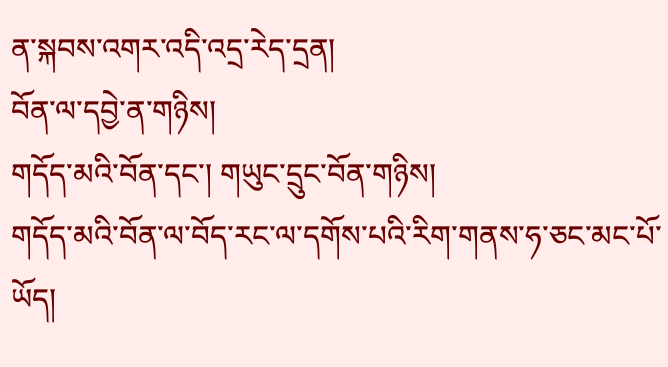ན་སྐབས་འགར་འདི་འདྲ་རེད་དྲན།
བོན་ལ་དབྱེ་ན་གཉིས།
གདོད་མའི་བོན་དང་། གཡུང་དྲུང་བོན་གཉིས།
གདོད་མའི་བོན་ལ་བོད་རང་ལ་དགོས་པའི་རིག་གནས་ཧ་ཅང་མང་པོ་ཡོད།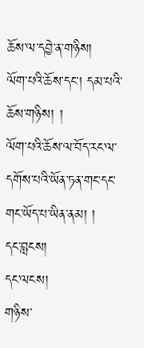ཆོས་ལ་དབྱེ་ན་གཉིས།
ལོག་པའི་ཆོས་དང་། དམ་པའི་ཆོས་གཉིས། །
ལོག་པའི་ཆོས་ལ་བོད་རང་ལ་དགོས་པའི་ཡོན་ཏན་གང་དང་གང་ཡོད་པ་ཡིན་ནམ། །
དང་བླངས།
དང་ལངས།
གཉིས་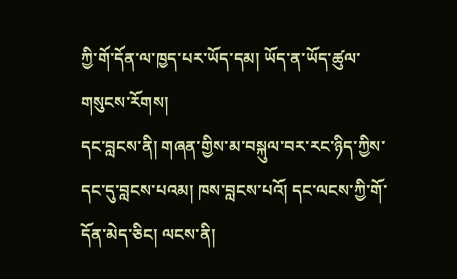ཀྱི་གོ་དོན་ལ་ཁྱད་པར་ཡོད་དམ། ཡོད་ན་ཡོད་ཚུལ་གསུངས་རོགས།
དང་བླངས་ནི། གཞན་གྱིས་མ་བསྐུལ་བར་རང་ཉིད་ཀྱིས་དང་དུ་བླངས་པའམ། ཁས་བླངས་པའོ། དང་ལངས་ཀྱི་གོ་དོན་མེད་ཅིང། ལངས་ནི།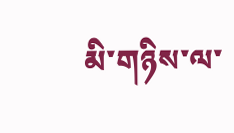མི་གཉིས་ལ་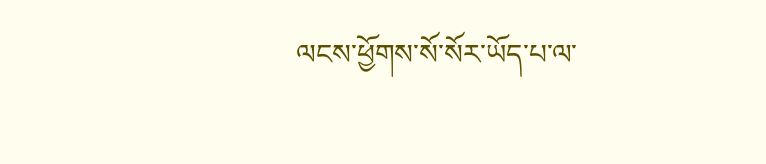ལངས་ཕྱོགས་སོ་སོར་ཡོད་པ་ལ་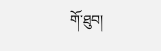གོ་ཐུབ།